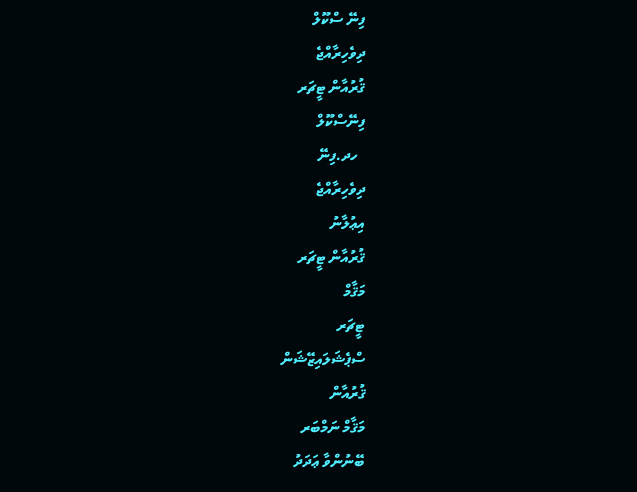ފިނޭ ސްކޫލް
ދިވެހިރާއްޖެ
ޤުރުއާން ޓީޗަރ
ފިނޭސްކޫލް
  ހދ.ފިނޭ
ދިވެހިރާއްޖެ
އިޢުލާނު
ޤުރުއާން ޓީޗަރ
މަޤާމް
ޓީޗަރ
ސްޕެޝަލައިޒޭޝަން
ޤުރުއާން
މަޤާމް ނަމްބަރ
ބޭނުންވާ ޢަދަދު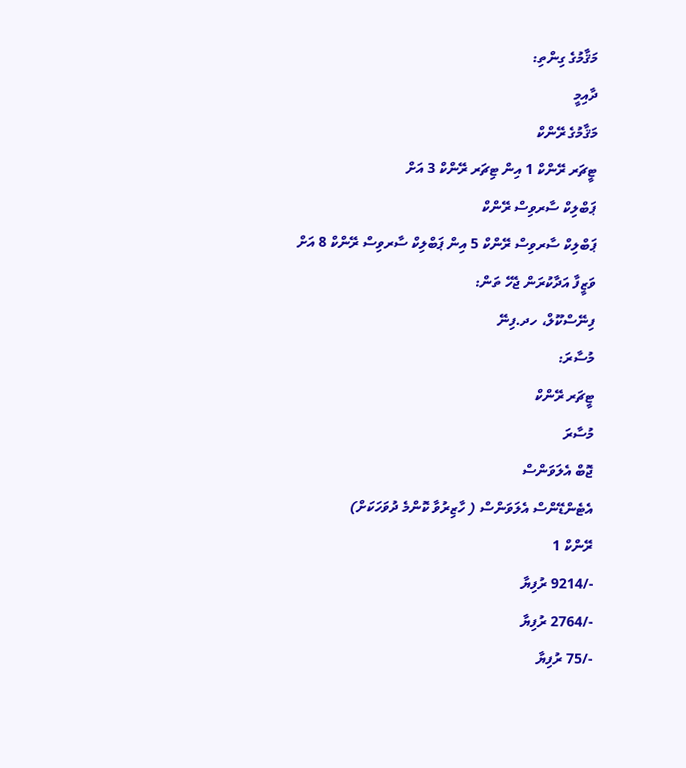މަޤާމުގެ ގިންތި:
ދާއިމީ
މަޤާމުގެ ރޭންކް
ޓީޗަރ ރޭންކް 1 އިން ޓިޗަރ ރޭންކް 3 އަށް
ޕަބްލިކް ސާރވިސް ރޭންކް
ޕަބްލިކް ސާރވިސް ރޭންކް 5 އިން ޕަބްލިކް ސާރވިސް ރޭންކް 8 އަށް
ވަޒީފާ އަދާކުރަން ޖެހޭ ތަން:
ފިނޭސްކޫލް، ހދ.ފިނޭ
މުސާރަ:
ޓީޗަރ ރޭންކް
މުސާރަ
ޖޮބް އެލަވަންސް
އެޓެންޑޭންސް އެލަވަންސް ( ހާޒިރުވާ ކޮންމެ ދުވަހަކަށް)
ރޭންކް 1
-/9214 ރުފިޔާ
-/2764 ރުފިޔާ
-/75 ރުފިޔާ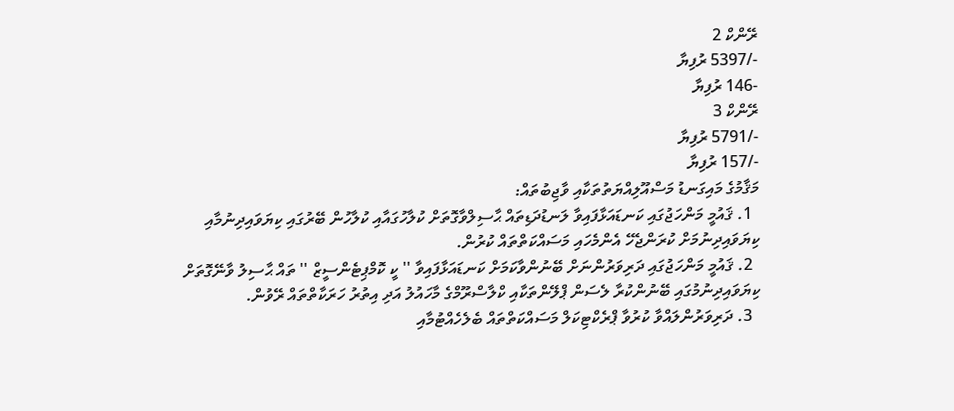ރޭންކް 2
-/5397 ރުފިޔާ
-146 ރުފިޔާ
ރޭންކް 3
-/5791 ރުފިޔާ
-/157 ރުފިޔާ
މަޤާމުގެ މައިގަނޑު މަސްއޫލިއްޔަތުތަކާއި ވާޖިބުތައް:
  1. ޤައުމީ މަންހަޖުގައި ކަނޑައަޅާފައިވާ ލަނޑުދަޑިތައް ޙާސިލްވާގޮތަށް ކުލާހުގައާއި ކުލާހުން ބޭރުގައި ކިޔަވައިދިނުމާއި ކިޔަވައިދިނުމަށް ކުރަންޖެހޭ އެންމެހައި މަސައްކަތްތައް ކުރުން.
  2. ޤައުމީ މަންހަޖުގައި ދަރިވަރުންނަށް ބޭނުންވާކަމަށް ކަނޑައަޅާފައިވާ '' ކީ ކޮމްޕިޓެންސީޒް '' ތައް ޙާސިލު ވާނޭގޮތަށް ކިޔަވައިދިނުމުގައި ބޭނުންކުރާ ލެސަން ޕްލޭންތަކާއި ކްލާސްރޫމްގެ މާހައުލު އަދި އިތުރު ހަރަކާތްތައް ރޭވުން.
  3. ދަރިވަރުންލައްވާ ކުރުވާ ޕްރެކްޓިކަލް މަސައްކަތްތައް ބެލެހެއްޓުމާއި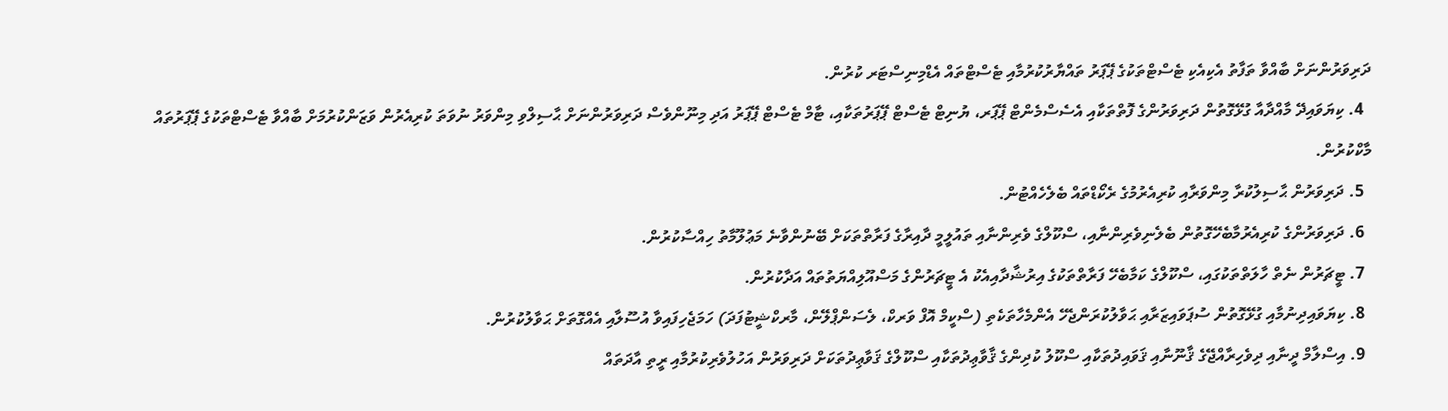ދަރިވަރުންނަށް ބާއްވާ ތަފާތު އެކިއެކި ޓެސްޓްތަކުގެ ޕޭޕަރު ތައްޔާރުކުރުމާއި ޓެސްޓްތައް އެޑްމިނިސްޓަރ ކުރުން.
  4. ކިޔަވައިދޭ މާއްދާއާ ގުޅޭގޮތުން ދަރިވަރުންގެ ފޮތްތަކާއި އެސެސްމެންޓް ޕޭޕަރ، ޔުނިޓް ޓެސްޓް ޕޭޕަރުތަކާއި، ޓާމް ޓެސްޓް ޕޭޕަރު އަދި މިނޫންވެސް ދަރިވަރުންނަށް ޙާސިލްވި މިންވަރު ނުވަތަ ކުރިއެރުން ވަޒަންކުރުމަށް ބާއްވާ ޓެސްޓްތަކުގެ ޕޭޕަރުތައް މާކްކުރުން.
  5. ދަރިވަރުން ޙާސިލުކުރާ މިންވަރާއި ކުރިއެރުމުގެ ރެކޯޑްތައް ބެލެހެއްޓުން.
  6. ދަރިވަރުންގެ ކުރިއެރުމާބެހޭގޮތުން ބެލެނިވެރިންނާއި، ސްކޫލްގެ ވެރިންނާއި ތައުލީމީ ދާއިރާގެ ފަރާތްތަކަށް ބޭނުންވާނެ މަޢުލޫމާތު ހިއްސާކުރުން.
  7. ޓީޗަރުން ނެތް ހާލަތްތަކުގައި، ސްކޫލްގެ ކަމާބެހޭ ފަރާތްތަކުގެ އިރުޝާދާއިއެކު އެ ޓީޗަރުންގެ މަސްއޫލިއްޔަތުތައް އަދާކުރުން.
  8. ކިޔަވައިދިނުމާއި ގުޅޭގޮތުން ސުޕަވައިޒަރާއި ޙަވާލުކުރަންޖެހޭ އެންމެހާތަކެތި (ސްކީމް އޮފް ވަރކް، ލެސަންޕްލޭން، މާރކްޝީޓުފަދަ) ހަމަޖެހިފައިވާ އުސޫލާއި އެއްގޮތަށް ޙަވާލުކުރުން.
  9. އިސްލާމް ދީނާއި ދިވެހިރާއްޖޭގެ ޤާނޫނާއި ޤަވައިދުތަކާއި ސްކޫލު ކުދިންގެ ޤާވާޢިދުތަކާއި ސްކޫލްގެ ޤަވާޢިދުތަކަށް ދަރިވަރުން އަހުލުވެރިކުރުމާއި ރީތި އާދަތައް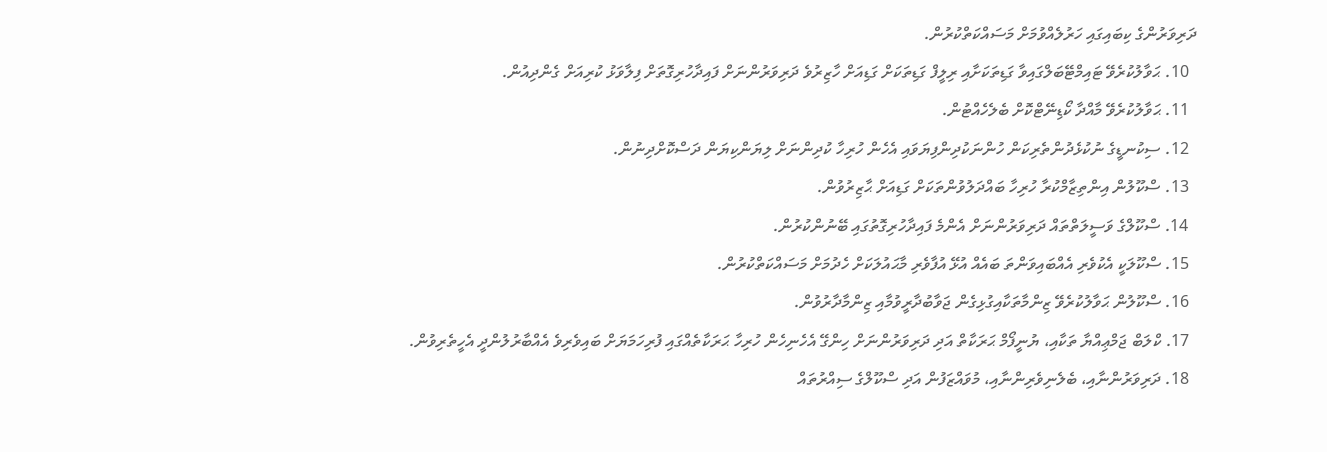ދަރިވަރުންގެ ކިބައިގައި ހަރުލެއްވުމަށް މަސައްކަތްކުރުން.
  10. ޙަވާލުކުރެވޭ ޓައިމްޓޭބަލްގައިވާ ގަޑިތަކަށާއި ރިލީފް ގަޑިތަކަށް ގަޑިއަށް ހާޒިރުވެ ދަރިވަރުންނަށް ފައިދާހުރިގޮތަށް ފިލާވަޅު ކުރިއަށް ގެންދިއުން.
  11. ޙަވާލުކުރެވޭ މާއްދާ ކޯޑިނޭޓްކޮށް ބެލެހެއްޓުން.
  12. ސިކުނޑީގެ ނުކުޅެދުންތެރިކަން ހުންނަކުދިންފިޔަވައި އެހެން ހުރިހާ ކުދިންނަށް ލިޔަންކިޔަން ދަސްކޮށްދިނުން.
  13. ސްކޫލުން އިންތިޒާމްކުރާ ހުރިހާ ބައްދަލުވުންތަކަށް ގަޑިއަށް ޙާޒިރުވުން.
  14. ސްކޫލްގެ ވަސީލަތްތައް ދަރިވަރުންނަށް އެންމެ ފައިދާހުރިގޮތުގައި ބޭނުންކުރުން.
  15. ސްކޫލަކީ އެކުވެރި އެއްބައިވަންތަ ބައެއް އުޅޭ އުފާވެރި މާޙައުލަކަށް ހެދުމަށް މަސައްކަތްކުރުން.
  16. ސްކޫލުން ޙަވާލުކުރެވޭ ޒިންމާތަކާއިގުޅިގެން ޖަވާބުދާރީވުމާއި ޒިންމާދާރުވުން.
  17. ކްލަބް ޖަމްޢިއްޔާ ތަކާއި، ޔުނީފޯމް ޙަރަކާތް އަދި ދަރިވަރުންނަށް ހިންގޭ އެހެނިހެން ހުރިހާ ޙަރަކާތެއްގައި ފުރިހަމަޔަށް ބައިވެރިވެ އެއްބާރުލުންދީ އެހީތެރިވުން.
  18. ދަރިވަރުންނާއި، ބެލެނިވެރިންނާއި، މުވައްޒަފުން އަދި ސްކޫލްގެ ސިއްރުތައް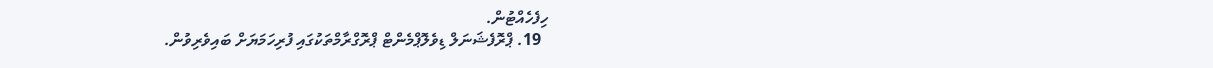ހިފެހެއްޓުން.
  19. ޕްރޮފެޝަނަލް ޑިވެލޮޕްމެންޓް ޕްރޮގްރާމްތަކުގައި ފުރިހަމަޔަށް ބައިވެރިވުން.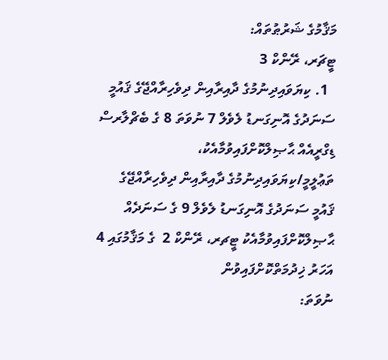މަޤާމުގެ ޝަރުޠުތައް:
ޓީޗަރ، ރޭންކް 3
  1. ކިޔަވައިދިނުމުގެ ދާއިރާއިން ދިވެހިރާއްޖޭގެ ޤައުމީ ސަނަދުގެ އޮނިގަނޑު ލެވެލް 7 ނުވަތަ 8 ގެ ބެޗްލާރސް ޑިގްރީއެއް ޙާޞިލްކޮށްފައިވުމާއެކު، ތަޢުލީމީ/ކިޔަވައިދިނުމުގެ ދާއިރާއިން ދިވެހިރާއްޖޭގެ ޤައުމީ ސަނަދުގެ އޮނިގަނޑު ލެވެލް 9 ގެ ސަނަދެއް ޙާޞިލްކޮށްފައިވުމާއެކު ޓީޗރ، ރޭންކް 2  ގެ މަޤާމުގައި 4 އަހަރު ޚިދުމަތްކޮށްފައިވުން
ނުވަތަ: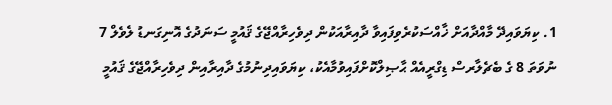1. ކިޔަވައިދޭ މާއްދާއަށް ޚާއްސަކުރެވިފައިވާ ދާއިރާއަކުން ދިވެހިރާއްޖޭގެ ޤައުމީ ސަނަދުގެ އޮނިގަނޑު ލެވެލް 7 ނުވަތަ 8 ގެ ބެޗެލާރސް ޑިގްރީއެއް ޙާޞިލްކޮށްފައިވުމާއެކު، ކިޔަވައިދިނުމުގެ ދާއިރާއިން ދިވެހިރާއްޖޭގެ ޤައުމީ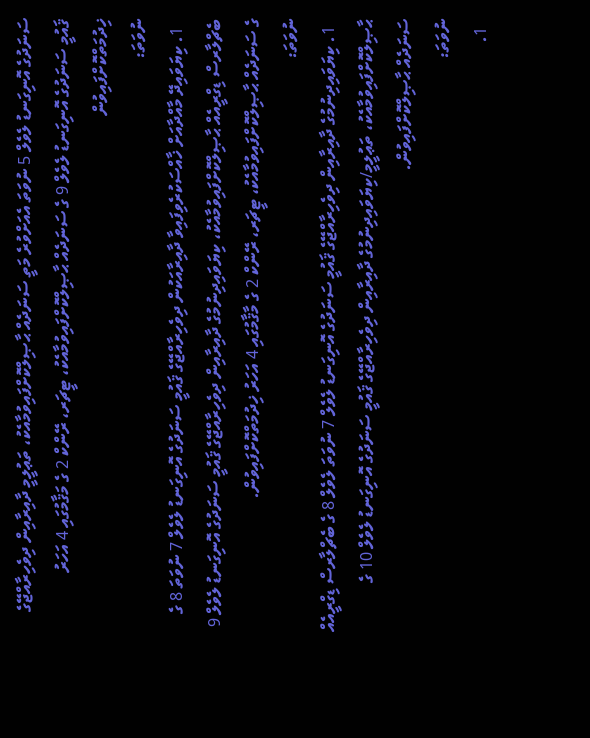ސަނަދުގެ އޮނިގަނޑު ލެވެލް 5 ނުވަތަ އެއަށްވުރެ މަތީ ސަނަދެއް ޙާޞިލްކޮށްފައިވުމާއެކު، ތަޢުލީމީ ދާއިރާއިން ދިވެހިރާއްޖޭގެ ޤައުމީ ސަނަދުގެ އޮނިގަނޑު ލެވެލް 9 ގެ ސަނަދެއް ޙާޞިލްކޮށްފައިވުމާއެކު، ޓީޗަރ، ރޭންކް 2 ގެ މަޤާމުގައި 4 އަހަރު ޚިދުމަތްކޮށްފައިވުން
ނުވަތަ:
  1. ކިޔަވައިދޭ މާއްދާއަށް ޚާއްސަކުރެވިފައިވާ ދާއިރާއަކުން ދިވެހިރާއްޖޭގެ ޤައުމީ ސަނަދުގެ އޮނިގަނޑު ލެވެލް 7 ނުވަތަ 8 ގެ ބެޗްލާރސް ޑިގްރީއެއް ޙާޞިލްކޮށްފައިވުމާއެކު، ކިޔަވައިދިނުމުގެ ދާއިރާއިން ދިވެހިރާއްޖޭގެ ޤައުމީ ސަނަދުގެ އޮނިގަނޑު ލެވެލް 9 ގެ ސަނަދެއް ޙާޞިލްކޮށްފައިވުމާއެކު، ޓީޗަރ، ރޭންކް 2 ގެ މާޤާމުގައި 4 އަހަރު ޚިދުމަތްކޮށްފައިވުން.
ނުވަތަ:
  1. ކިޔަވައިދިނުމުގެ ދާއިރާއިން ދިވެހިރާއްޖޭގެ ޤައުމީ ސަނަދުގެ އޮނިގަނޑު ލެވެލް 7 ނުވަތަ ލެވެލް 8 ގެ ބެޗްލާރސް ޑިގްރީއެއް ޙާޞިލްކޮށްފައިވުމާއެކު، ތަޢުލީމީ/ކިޔަވައިދިނުމުގެ ދާއިރާއިން ދިވެހިރާއްޖޭގެ ޤައުމީ ސަނަދުގެ އޮނިގަނޑު ލެވެލް 10 ގެ ސަނަދެއް ޙާޞިލްކޮށްފައިވުން.
ނުވަތަ:
  1.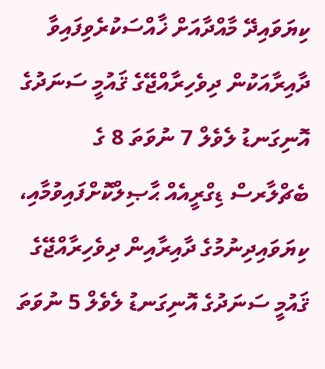ކިޔަވައިދޭ މާއްދާއަށް ޚާއްސަކުރެވިފައިވާ ދާއިރާއަކުން ދިވެހިރާއްޖޭގެ ޤައުމީ ސަނަދުގެ އޮނިގަނޑު ލެވެލް 7 ނުވަތަ 8 ގެ ބެޗްލާރސް ޑިގްރީއެއް ޙާޞިލްކޮށްފައިވުމާއި، ކިޔަވައިދިނުމުގެ ދާއިރާއިން ދިވެހިރާއްޖޭގެ ޤައުމީ ސަނަދުގެ އޮނިގަނޑު ލެވެލް 5 ނުވަތަ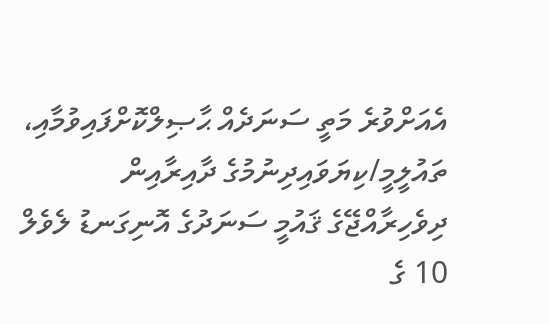އެއަށްވުރެ މަތީ ސަނަދެއް ޙާޞިލްކޮށްފައިވުމާއި، ތައުލީމީ/ކިޔަވައިދިނުމުގެ ދާއިރާއިން ދިވެހިރާއްޖޭގެ ޤައުމީ ސަނަދުގެ އޮނިގަނޑު ލެވެލް 10 ގެ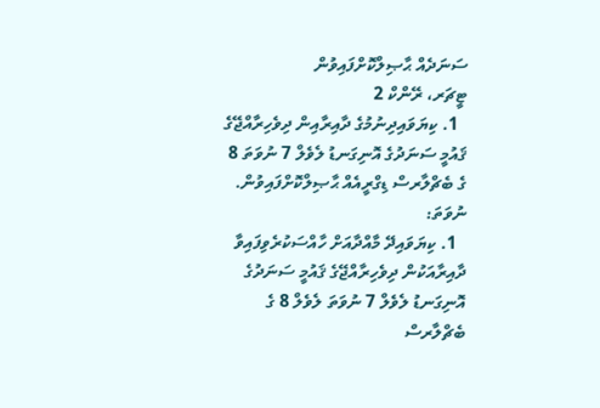ސަނަދެއް ޙާޞިލްކޮށްފައިވުން
ޓީޗަރ، ރޭންކް 2
  1. ކިޔަވައިދިނުމުގެ ދާއިރާއިން ދިވެހިރާއްޖޭގެ ޤައުމީ ސަނަދުގެ އޮނިގަނޑު ލެވެލް 7 ނުވަތަ 8 ގެ ބެޗްލާރސް ޑިގްރީއެއް ޙާޞިލްކޮށްފައިވުން.
ނުވަތަ:
  1. ކިޔަވައިދޭ މާއްދާއަށް ހާއްސަކުރެވިފައިވާ ދާއިރާއަކުން ދިވެހިރާއްޖޭގެ ޤައުމީ ސަނަދުގެ އޮނިގަނޑު ލެވެލް 7 ނުވަތަ ލެވެލް 8 ގެ ބެޗްލާރސް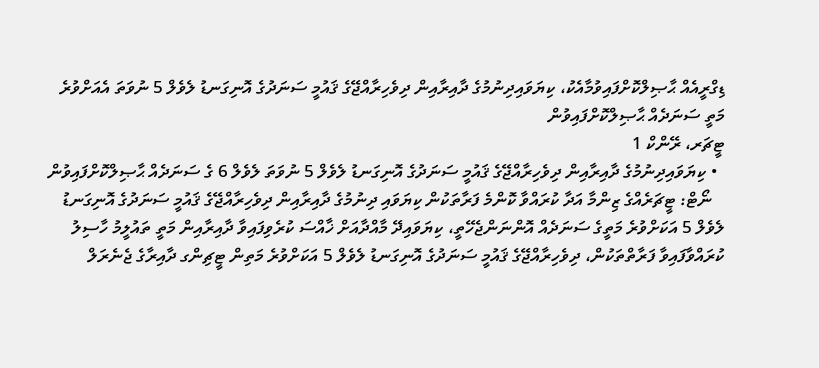ޑިގްރީއެއް ޙާޞިލްކޮށްފައިވުމާއެކު، ކިޔަވައިދިނުމުގެ ދާއިރާއިން ދިވެހިރާއްޖޭގެ ޤައުމީ ސަނަދުގެ އޮނިގަނޑު ލެވެލް 5 ނުވަތަ އެއަށްވުރެ މަތީ ސަނަދެއް ޙާޞިލްކޮށްފައިވުން
ޓީޗަރ، ރޭންކް 1
  • ކިޔަވައިދިނުމުގެ ދާއިރާއިން ދިވެހިރާއްޖޭގެ ޤައުމީ ސަނަދުގެ އޮނިގަނޑު ލެވެލް 5 ނުވަތަ ލެވެލް 6 ގެ ސަނަދެއް ޙާޞިލްކޮށްފައިވުން
   ނޯޓް: ޓީޗަރެއްގެ ޒިންމާ އަދާ ކުރައްވާ ކޮންމެ ފަރާތަކުން ކިޔަވައި ދިނުމުގެ ދާއިރާއިން ދިވެހިރާއްޖޭގެ ޤައުމީ ސަނަދުގެ އޮނިގަނޑު  ލެވެލް 5 އަކަށްވުރެ މަތީގެ ސަނަދެއް އޮންނަންޖެހޭތީ، ކިޔަވައިދޭ މާއްދާއަށް ޚާއްސަ ކުރެވިފައިވާ ދާއިރާއިން މަތީ ތައުލީމު ހާސިލު ކުރައްވާފައިވާ ފަރާތްތަކުން، ދިވެހިރާއްޖޭގެ ޤައުމީ ސަނަދުގެ އޮނިގަނޑު ލެވެލް 5 އަކަށްވުރެ މަތިން ޓީޗިންގ ދާއިރާގެ ޖެނެރަލް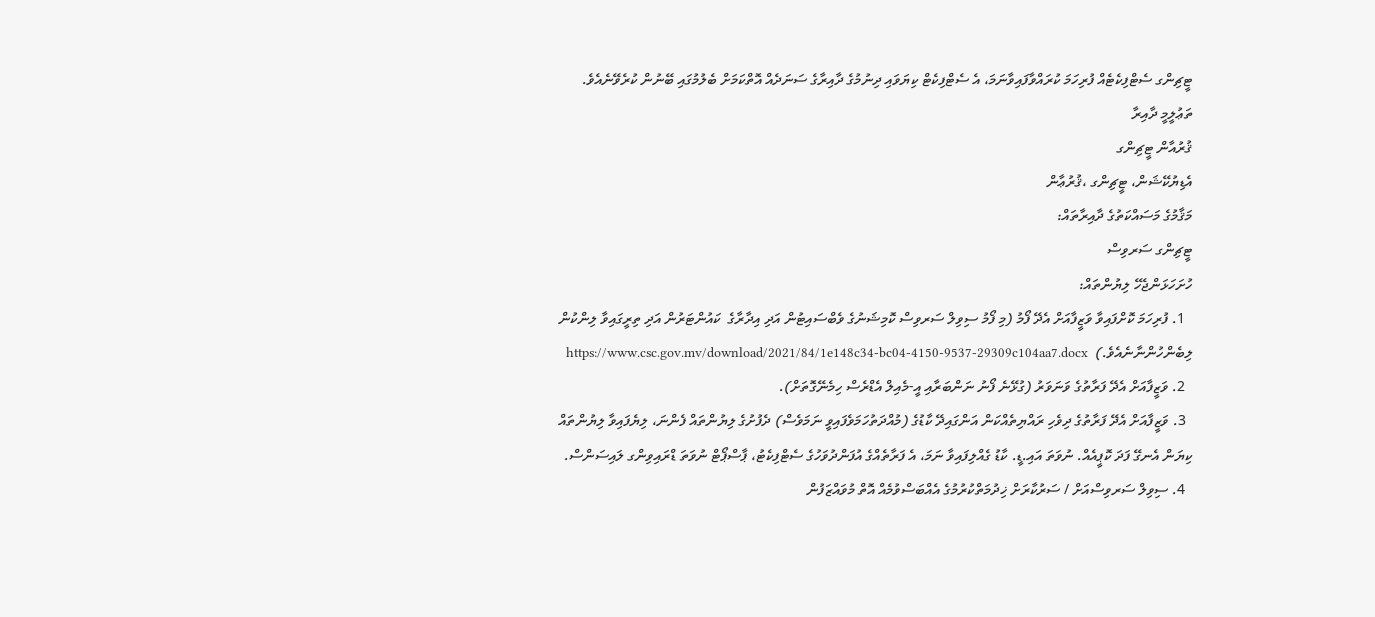ޓީޗިންގ ސެޓްފިކެޓެއް ފުރިހަމަ ކުރައްވާފައިވާނަމަ، އެ ސެޓްފިކެޓް ކިޔަވައި ދިނުމުގެ ދާއިރާގެ ސަނަދެއް އޮތްކަމަށް ބެލުމުގައި ބޭނުން ކުރެވޭނެއެވެ.
ތަޢުލީމީ ދާއިރާ
ޤުރުއާން ޓީޗިންގ
އެޑިޔުކޭޝަން، ޓީޗިންގ ،ޤުރުޢާން
މަޤާމުގެ މަސައްކަތުގެ ދާއިރާތައް:
ޓީޗިންގ ސަރވިސް
ހުށަހަޅަންޖެހޭ ލިޔުންތައް:
  1. ފުރިހަމަ ކޮށްފައިވާ ވަޒީފާއަށް އެދޭ ފޯމު (މި ފޯމު ސިވިލް ސަރވިސް ކޮމިޝަނުގެ ވެބްސައިޓުން އަދި އިދާރާގެ  ކައުންޓަރުން އަދި ތިރީގައިވާ ލިންކުން ލިބެންހުންނާނެއެވެ.)  https://www.csc.gov.mv/download/2021/84/1e148c34-bc04-4150-9537-29309c104aa7.docx
  2. ވަޒީފާއަށް އެދޭ ފަރާތުގެ ވަނަވަރު (ގުޅޭނެ ފޯނު ނަންބަރާއި އީ-މެއިލް އެޑްރެސް ހިމެނޭގޮތަށް).
  3. ވަޒީފާއަށް އެދޭ ފަރާތުގެ ދިވެހި ރައްޔިތެއްކަން އަންގައިދޭ ކާޑުގެ (މުއްދަތުހަމަވެފައިވީ ނަމަވެސް) ދެފުށުގެ ލިޔުންތައް ފެންނަ، ލިޔެފައިވާ ލިޔުންތައް ކިޔަން އެނގޭ ފަދަ ކޮޕީއެއް. ނުވަތަ އައި.ޑީ. ކާޑު ގެއްލިފައިވާ ނަމަ، އެ ފަރާތެއްގެ އުފަންދުވަހުގެ ސެޓްފިކެޓު، ޕާސްޕޯޓް ނުވަތަ ޑްރައިވިންގ ލައިސަންސް.
  4. ސިވިލް ސަރވިސްއަށް / ސަރުކާރަށް ޚިދުމަތްކުރުމުގެ އެއްބަސްވުމެއް އޮތް މުވައްޒަފުން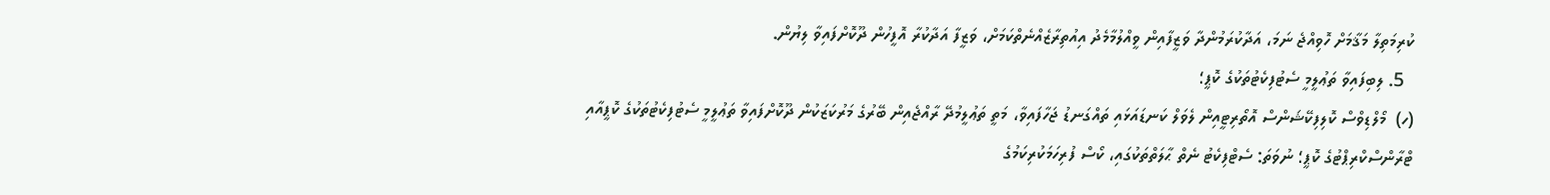ކުރިމަތިލާ މަޤާމަށް ހޮވިއްޖެ ނަމަ، އަދާކުރަމުންދާ ވަޒީފާއިން ވީއްލުމާމެދު އިއުތިރާޒެއްނެތްކަމަށް، ވަޒީފާ އަދާކުރާ އޮފީހުން ދޫކޮށްފައިވާ ލިޔުން.
  5. ލިބިފައިވާ ތަޢުލީމީ ސެޓުފިކެޓުތަކުގެ ކޮޕީ؛
(ހ)  މޯލްޑިވްސް ކޮލިފިކޭޝަންސް އޮތޯރިޓީއިން ލެވަލް ކަނޑައަޅައި ތައްގަނޑު ޖަހާފައިވާ، މަތީ ތަޢުލީމުދޭ ރާއްޖެއިން ބޭރުގެ މަރުކަޒަކުން ދޫކޮށްފައިވާ ތަޢުލީމީ ސެޓުފިކެޓުތަކުގެ ކޮޕީއާއި ޓްރާންސްކްރިޕްޓުގެ ކޮޕީ؛ ނުވަތަ: ސެޓްފިކެޓު ނެތް ޙާލަތްތަކުގައި، ކޯސް ފުރިހަމަކުރިކަމުގެ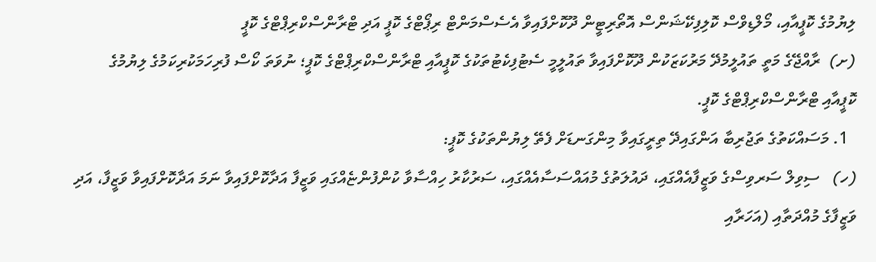ލިޔުމުގެ ކޮޕީއާއި، މޯލްޑިވްސް ކޮލިފިކޭޝަންސް އޮތޯރިޓީން ދޫކޮށްފައިވާ އެސެސްމަންޓް ރިޕޯޓްގެ ކޮޕީ އަދި ޓްރާންސްކްރިޕްޓްގެ ކޮޕީ
(ށ)  ރާއްޖޭގެ މަތީ ތައުލީމުދޭ މަރުކަޒަކުން ދޫކޮށްފައިވާ ތައުލީމީ ސެޓުފިކެޓުތަކުގެ ކޮޕީއާއި ޓްރާންސްކްރިޕްޓްގެ ކޮޕީ؛ ނުވަތަ ކޯސް ފުރިހަމަކުރިކަމުގެ ލިޔުމުގެ ކޮޕީއާއި ޓްރާންސްކްރިޕްޓްގެ ކޮޕީ.
  1. މަސައްކަތުގެ ތަޖުރިބާ އަންގައިދޭ ތިރީގައިވާ މިންގަނޑަށް ފެތޭ ލިޔުންތަކުގެ ކޮޕީ:
(ހ)   ސިވިލް ސަރވިސްގެ ވަޒީފާއެއްގައި، ދައުލަތުގެ މުއައްސަސާއެއްގައި، ސަރުކާރު ހިއްސާވާ ކުންފުންޏެއްގައި ވަޒީފާ އަދާކޮށްފައިވާ ނަމަ އަދާކޮށްފައިވާ ވަޒީފާ، އަދި ވަޒީފާގެ މުއްދަތާއި (އަހަރާއި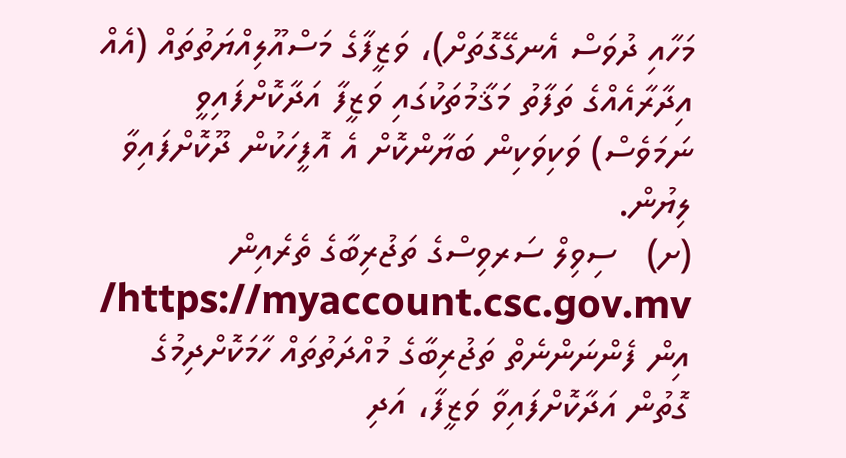މަހާއި ދުވަސް އެނގޭގޮތަށް)، ވަޒީފާގެ މަސްއޫލިއްޔަތުތައް (އެއް އިދާރާއެއްގެ ތަފާތު މަޤާމުތަކުގައި ވަޒީފާ އަދާކޮށްފައިވީ ނަމަވެސް) ވަކިވަކިން ބަޔާންކޮށް އެ އޮފީހަކުން ދޫކޮށްފައިވާ ލިޔުން.
(ށ)   ސިވިލް ސަރވިސްގެ ތަޖުރިބާގެ ތެރެއިން https://myaccount.csc.gov.mv/ އިން ފެންނަންނެތް ތަޖުރިބާގެ މުއްދަތުތައް ހާމަކޮށްދިމުގެ ގޮތުން އަދާކޮށްފައިވާ ވަޒީފާ، އަދި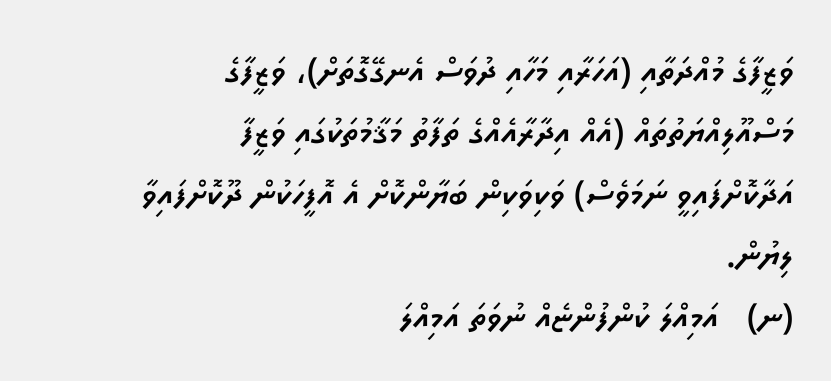ވަޒީފާގެ މުއްދަތާއި (އަހަރާއި މަހާއި ދުވަސް އެނގޭގޮތަށް)، ވަޒީފާގެ މަސްއޫލިއްޔަތުތައް (އެއް އިދާރާއެއްގެ ތަފާތު މަޤާމުތަކުގައި ވަޒީފާ އަދާކޮށްފައިވީ ނަމަވެސް) ވަކިވަކިން ބަޔާންކޮށް އެ އޮފީހަކުން ދޫކޮށްފައިވާ ލިޔުން.
(ނ)   އަމިއްލަ ކުންފުންޏެއް ނުވަތަ އަމިއްލަ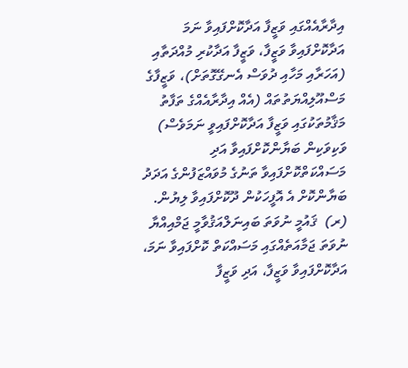އިދާރާއެއްގައި ވަޒީފާ އަދާކޮށްފައިވާ ނަމަ އަދާކޮށްފައިވާ ވަޒީފާ، ވަޒީފާ އަދާކުރި މުއްދަތާއި (އަހަރާއި މަހާއި ދުވަސް އެނގޭގޮތަށް)، ވަޒީފާގެ މަސްއޫލިއްޔަތުތައް (އެއް އިދާރާއެއްގެ ތަފާތު މަޤާމުތަކުގައި ވަޒީފާ އަދާކޮށްފައިވީ ނަމަވެސް) ވަކިވަކިން ބަޔާންކޮށްފައިވާ އަދި މަސައްކަތްކޮށްފައިވާ ތަނުގެ މުވައްޒަފުންގެ އަދަދު ބަޔާންކޮށް އެ އޮފީހަކުން ދޫކޮށްފައިވާ ލިޔުން.
(ރ)  ޤައުމީ ނުވަތަ ބައިނަލްއަޤުވާމީ ޖަމްއިއްޔާ ނުވަތަ ޖަމާއަތެއްގައި މަސައްކަތް ކޮށްފައިވާ ނަމަ، އަދާކޮށްފައިވާ ވަޒީފާ، އަދި ވަޒީފާ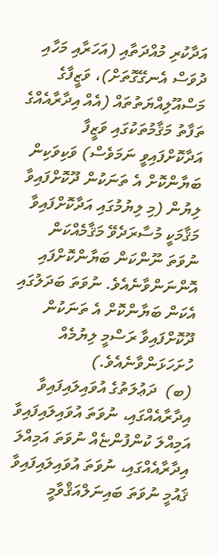އަދާކުރި މުއްދަތާއި (އަހަރާއި މަހާއި ދުވަސް އެނގޭގޮތަށް)، ވަޒީފާގެ މަސްއޫލިއްޔަތުތައް (އެއް އިދާރާއެއްގެ ތަފާތު މަޤާމުތަކުގައި ވަޒީފާ އަދާކޮށްފައިވީ ނަމަވެސް) ވަކިވަކިން ބަޔާންކޮށް އެ ތަނަކުން ދޫކޮށްފައިވާ ލިޔުން (މި ލިޔުމުގައި އަދާކޮށްފައިވާ މަޤާމަކީ މުސާރަދެވޭ މަޤާމެއްކަން ނުވަތަ ނޫންކަން ބަޔާންކޮށްފައި އޮންނަންވާނެއެވެ. ނުވަތަ ބަދަލުގައި އެކަން ބަޔާންކޮށް އެ ތަނަކުން ދޫކޮށްފައިވާ ރަސްމީ ލިޔުމެއް ހުށަހަޅަންވާނެއެވެ.)
(ބ)  ދަޢުލަތުގެ އުވައިލައިފައިވާ އިދާރާއެއްގައި، ނުވަތަ އުވައިލައިފައިވާ އަމިއްލަ ކުންފުންޏެއް ނުވަތަ އަމިއްލަ އިދާރާއެއްގައި، ނުވަތަ އުވައިލައިފައިވާ ޤައުމީ ނުވަތަ ބައިނަލްއަޤްވާމީ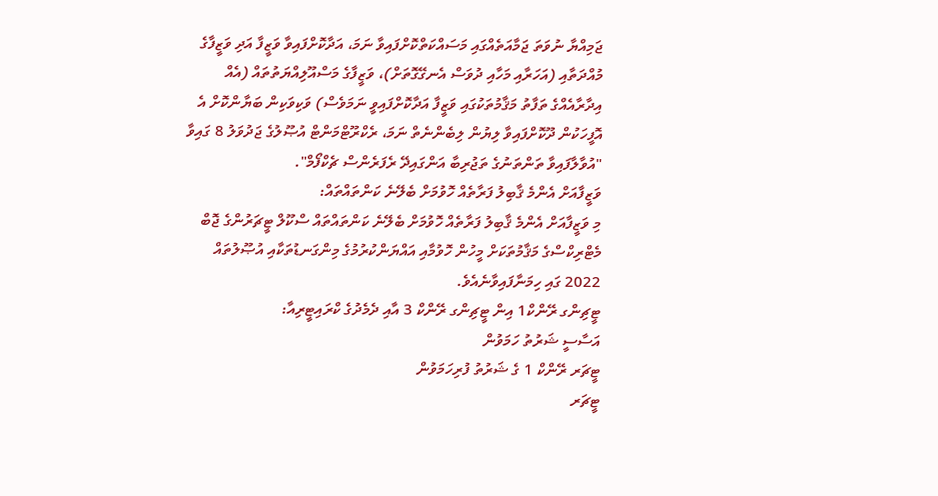ޖަމިއްޔާ ނުވަތަ ޖަމާއަތެއްގައި މަސައްކަތްކޮށްފައިވާ ނަމަ، އަދާކޮށްފައިވާ ވަޒީފާ އަދި ވަޒީފާގެ މުއްދަތާއި (އަހަރާއި މަހާއި ދުވަސް އެނގޭގޮތަށް)، ވަޒީފާގެ މަސްއޫލިއްޔަތުތައް (އެއް އިދާރާއެއްގެ ތަފާތު މަޤާމުތަކުގައި ވަޒީފާ އަދާކޮށްފައިވީ ނަމަވެސް) ވަކިވަކިން ބަޔާންކޮށް އެ އޮފީހަކުން ދޫކޮށްފައިވާ ލިޔުން ލިބެންނެތް ނަމަ، ރެކްރޫޓްމަންޓް އުޞޫލުގެ ޖަދުވަލު 8 ގައިވާ "އުވާލާފައިވާ ތަންތަނުގެ ތަޖުރިބާ އަންގައިދޭ ރެފަރެންސް ޗެކްފޯމް".
ވަޒީފާއަށް އެންމެ ޤާބިލު ފަރާތެއް ހޮވުމަށް ބެލޭނެ ކަންތައްތައް:
މި ވަޒީފާއަށް އެންމެ ޤާބިލު ފަރާތެއް ހޮވުމަށް ބެލޭނެ ކަންތައްތައް ސްކޫލް ޓީޗަރުންގެ ޖޮބް މެޓްރިކްސްގެ މަޤާމުތަކަށް މީހުން ހޮވުމާއި އައްޔަންކުރުމުގެ މިންގަނޑުތަކާއި އުޞޫލުތައް 2022 ގައި ހިމަނާފައިވާނެއެވެ.
ޓީޗިންގ ރޭންކް1 އިން ޓީޗިންގ ރޭންކް 3 އާއި ދެމެދުގެ ކްރައިޓީރިއާ:
އަސާސީ ޝަރުތު ހަމަވުން
ޓީޗަރ ރޭންކް 1 ގެ ޝަރުތު ފުރިހަމަވުން
ޓީޗަރ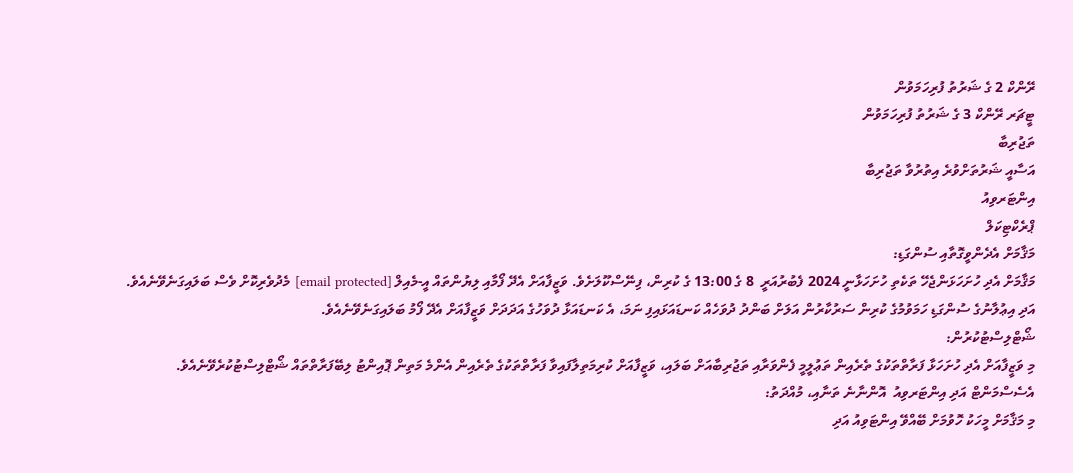ރޭންކް 2 ގެ ޝަރުތު ފުރިހަމަވުން
ޓީޗަރ ރޭންކް 3 ގެ ޝަރުތު ފުރިހަމަވުން
ތަޖުރިބާ
އަސާއީ ޝަރުތަށްވުރެ އިތުރުވާ ތަޖުރިބާ
އިންޓަރވިއު
ޕްރެކްޓިކަލް
މަޤާމަށް އެދެންވީގޮތާއި ސުންގަޑި:
މަޤާމަށް އެދި ހުށަހަޅަންޖެހޭ ތަކެތި ހުށަހަޅާނީ 2024 ފެބުރުއަރީ  8 ގެ 13:00 ގެ ކުރިން، ފިނޭސްކޫލަށެވެ. ވަޒީފާއަށް އެދޭ ފޯމާއި ލިޔުންތައް އީ-މެއިލް [email protected] މެދުވެރިކޮށް ވެސް ބަލައިގަނެވޭނެއެވެ.
އަދި އިޢުލާނުގެ ސުންގަޑި ހަމަވުމުގެ ކުރިން ސަރުކާރުން އަލަށް ބަންދު ދުވަހެއް ކަނޑައަޅައިފި ނަމަ، އެ ކަނޑައަޅާ ދުވަހުގެ އަދަދަށް ވަޒީފާއަށް އެދޭ ފޯމު ބަލައިގަނެވޭނެއެވެ.
ޝޯޓްލިސްޓުކުރުން:
މި ވަޒީފާއަށް އެދި ހުށަހަޅާ ފަރާތްތަކުގެ ތެރެއިން ތަޢުލީމީ ފެންވަރާއި ތަޖުރިބާއަށް ބަލައި، ވަޒީފާއަށް ކުރިމަތިލާފައިވާ ފަރާތްތަކުގެ ތެރެއިން އެންމެ މަތިން ޕޮއިންޓު ލިބޭފަރާތްތައް ޝޯޓްލިސްޓުކުރެވޭނެއެވެ.
އެސެސްމަންޓް އަދި އިންޓަރވިއު  އޮންނާނެ ތަނާއި، މުއްދަތު:
މި މަޤާމަށް މީހަކު ހޮވުމަށް ބޭއްވޭ އިންޓަވިއު އަދި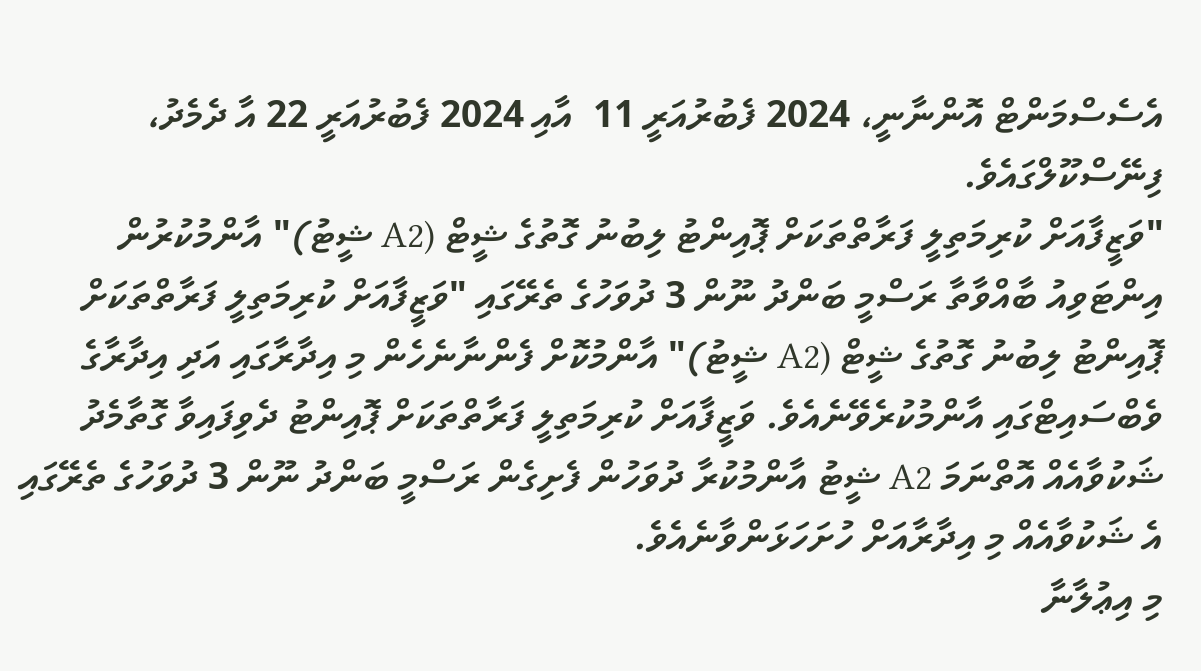އެސެސްމަންޓް އޮންނާނީ، 2024 ފެބުރުއަރީ 11  އާއި 2024 ފެބުރުއަރީ 22 އާ ދެމެދު، ފިނޭސްކޫލްގައެވެ.
"ވަޒީފާއަށް ކުރިމަތިލީ ފަރާތްތަކަށް ޕޮއިންޓު ލިބުނު ގޮތުގެ ޝީޓް (A2 ޝީޓު)" އާންމުކުރުން
އިންޓަވިއު ބާއްވާތާ ރަސްމީ ބަންދު ނޫން 3 ދުވަހުގެ ތެރޭގައި "ވަޒީފާއަށް ކުރިމަތިލީ ފަރާތްތަކަށް ޕޮއިންޓު ލިބުނު ގޮތުގެ ޝީޓް (A2 ޝީޓު)" އާންމުކޮށް ފެންނާނެހެން މި އިދާރާގައި އަދި އިދާރާގެ ވެބްސައިޓްގައި އާންމުކުރެވޭނެއެވެ. ވަޒީފާއަށް ކުރިމަތިލީ ފަރާތްތަކަށް ޕޮއިންޓު ދެވިފައިވާ ގޮތާމެދު ޝަކުވާއެއް އޮތްނަމަ A2 ޝީޓު އާންމުކުރާ ދުވަހުން ފެށިގެން ރަސްމީ ބަންދު ނޫން 3 ދުވަހުގެ ތެރޭގައި އެ ޝަކުވާއެއް މި އިދާރާއަށް ހުށަހަޅަންވާނެއެވެ.
މި އިޢުލާނާ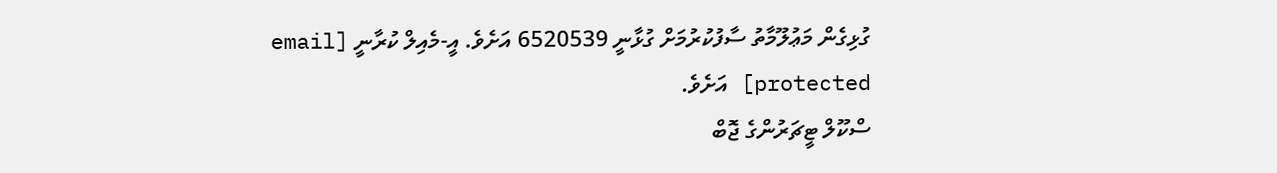ގުޅިގެން މަޢުލޫމާތު ސާފުކުރުމަށް ގުޅާނީ 6520539 އަށެވެ. އީ-މެއިލް ކުރާނީ [email protected] އަށެވެ.
ސްކޫލް ޓީޗަރުންގެ ޖޮބް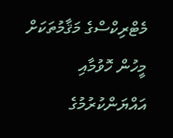މެޓްރިކްސްގެ މަޤާމުތަކަށް މީހުން ހޮވުމާއި އައްޔަންކުރުމުގެ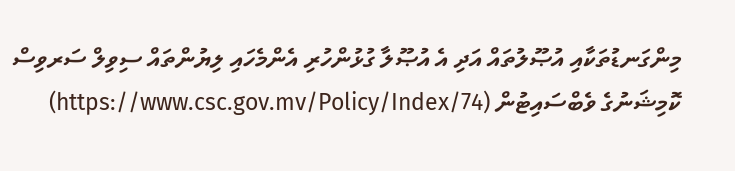މިންގަނޑުތަކާއި އުޞޫލުތައް އަދި އެ އުޞޫލާ ގުޅުންހުރި އެންމެހައި ލިޔުންތައް ސިވިލް ސަރވިސް ކޮމިޝަނުގެ ވެބްސައިޓުން (https://www.csc.gov.mv/Policy/Index/74)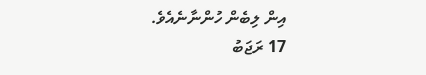އިން ލިބެން ހުންނާނެއެވެ.
17 ރަޖަބު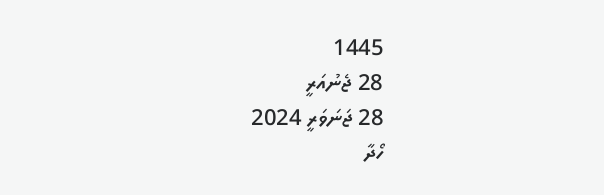1445
28 ޖެނުއަރީ
28 ޖަނަވަރީ 2024
ހޯދާ